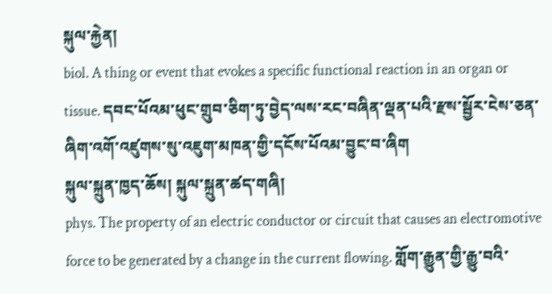སྐུལ་རྐྱེན།
biol. A thing or event that evokes a specific functional reaction in an organ or tissue. དབང་པོའམ་ཕུང་གྲུབ་ཅིག་ཏུ་བྱེད་ལས་རང་བཞིན་ལྡན་པའི་རྫས་སྦྱོར་ངེས་ཅན་ཞིག་འགོ་འཛུགས་སུ་འཇུག་མཁན་གྱི་དངོས་པོའམ་བྱུང་བ་ཞིག
སྐུལ་སྐྲུན་ཁྱད་ཆོས། སྐུལ་སྐྲུན་ཚད་གཞི།
phys. The property of an electric conductor or circuit that causes an electromotive force to be generated by a change in the current flowing. གློག་རྒྱུན་གྱི་རྒྱུ་བའི་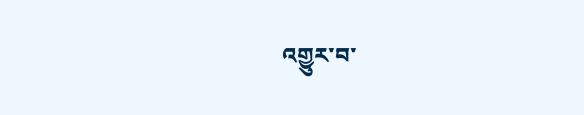འགྱུར་བ་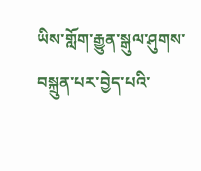ཡིས་གློག་རྒྱུན་སྒུལ་ཤུགས་བསྐྲུན་པར་བྱེད་པའི་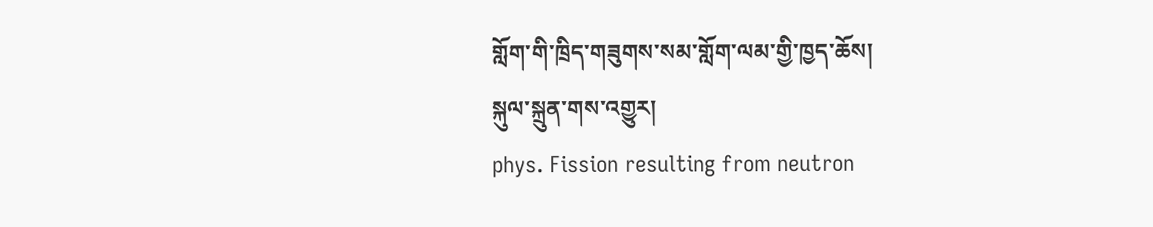གློག་གི་ཁྲིད་གཟུགས་སམ་གློག་ལམ་གྱི་ཁྱད་ཆོས།
སྐུལ་སྐྲུན་གས་འགྱུར།
phys. Fission resulting from neutron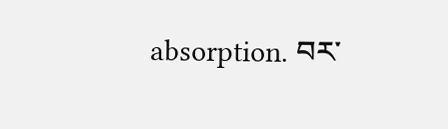absorption. བར་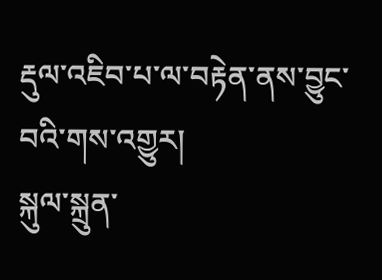རྡུལ་འཇིབ་པ་ལ་བརྟེན་ནས་བྱུང་བའི་གས་འགྱུར།
སྐུལ་སྐྲུན་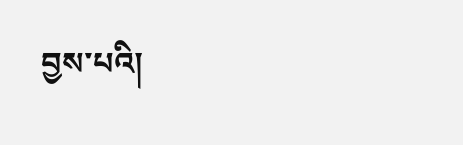བྱས་པའི།